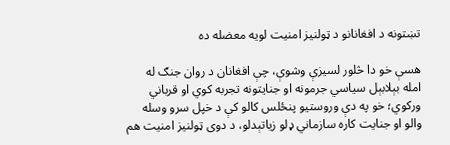تښتونه د افغانانو د ټولنیز امنیت لویه معضله ده

هسې خو دا څلور لسیزې وشوې، چې افغانان د روان جنګ له امله بېلابېل سیاسي جرمونه او جنایتونه تجربه کوي او قرباني ورکوي؛ خو په دې وروستیو پنځلس کالو کې د خپل سرو وسله والو او جنایت کاره سازماني ډلو زیاتېدلو، د دوی ټولنیز امنیت هم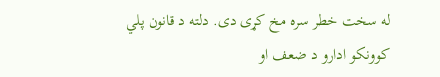له سخت خطر سره مخ کړی دی. دلته د قانون پلي کوونکو ادارو د ضعف او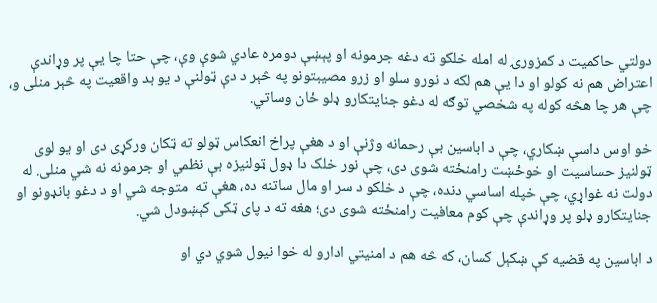دولتي حاکمیت د کمزورۍ له امله خلکو ته دغه جرمونه او پېښې دومره عادي شوې وې، چې حتا چا یې پر وړاندې اعتراض هم نه کولو او دا یې هم لکه د نورو سلو او زرو مصیبتونو په څېر د دې ټولنې د یو بد واقعیت په څېر منلی و، چې هر چا هڅه کوله په شخصي توګه له دغو جنایتکارو ډلو ځان وساتي.

خو اوس داسې ښکاري، چې د اباسین بې رحمانه وژنې او د هغې پراخ انعکاس ټولو ته ټکان ورکړی دی او یو لوی ټولنیز حساسیت او خوځښت رامنځته شوی دی، چې نور خلک دا ډول ټولنیزه بې نظمي او جرمونه نه شي منلی. له دولت نه غواړي، چې خپله اساسي دنده، چې د خلکو د سر او مال ساتنه ده، هغې ته  متوجه شي او د دغو بانډونو او جنایتکارو ډلو پر وړاندې چې کوم معافیت رامنځته شوی دی؛ هغه ته د پای ټکی کېښودل شي.

د اباسین په قضیه کې ښکېل کسان، که څه هم د امنیتي ادارو له خوا نیول شوي دي او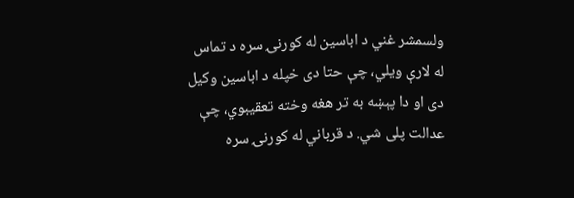ولسمشر غني د اباسین له کورنۍ سره د تماس له لارې ویلي، چې حتا دی خپله د اباسین وکیل دی او دا پېښه به تر هغه وخته تعقیبوي، چې عدالت پلی شي. د قرباني له کورنۍ سره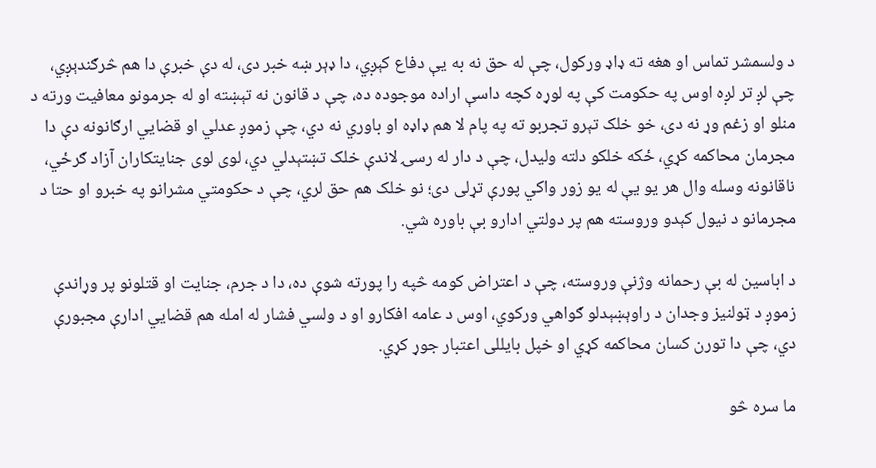د ولسمشر تماس او هغه ته ډاډ ورکول، چې له حق نه به یې دفاع کېږي، دا ډېر ښه خبر دی، له دې خبرې دا هم څرګندېږي، چې لږ تر لږه اوس په حکومت کې په لوړه کچه داسې اراده موجوده ده، چې د قانون نه تېښته او له جرمونو معافیت ورته د منلو او زغم وړ نه دی، خو خلک تېرو تجربو ته په پام لا هم ډاډه او باوري نه دي، چې زموږ عدلي او قضايي ارګانونه دې دا مجرمان محاکمه کړي، ځکه خلکو دلته ولیدل، چې د دار له رسۍ لاندې خلک تښتېدلي دي، لوی لوی جنایتکاران آزاد ګرځي، ناقانونه وسله وال هر یو یې له یو زور واکي پورې تړلی دی؛ نو خلک هم حق لري، چې د حکومتي مشرانو په خبرو او حتا د مجرمانو د نیول کېدو وروسته هم پر دولتي ادارو بې باوره شي.

د اباسین له بې رحمانه وژنې وروسته، چې د اعتراض کومه څپه را پورته شوې ده، دا د جرم، جنایت او قتلونو پر وړاندې زموږ د ټولنیز وجدان د راوېښېدلو ګواهي ورکوي، اوس د عامه افکارو او د ولسي فشار له امله هم قضايي ادارې مجبورې دي، چې دا تورن کسان محاکمه کړي او خپل بایللی اعتبار جوړ کړي.

ما سره څو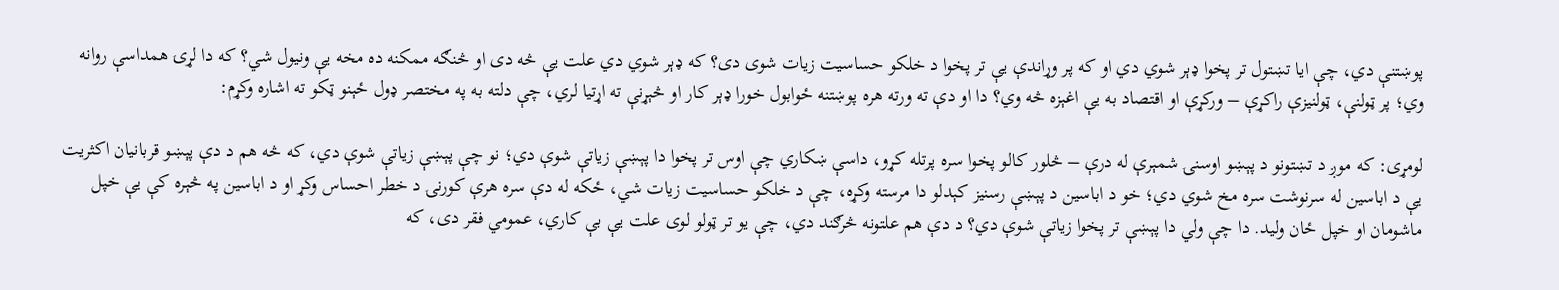پوښتنې دي، چې ایا تښتول تر پخوا ډېر شوي دي او که پر وړاندې يې تر پخوا د خلکو حساسیت زیات شوی دی؟ که ډېر شوي دي علت یې څه دی او څنګه ممکنه ده مخه یې ونیول شي؟ که دا لړۍ همداسې روانه وي؛ پر ټولنې، ټولنیزې راکړې – ورکړې او اقتصاد به یې اغېزه څه وي؟ دا او دې ته ورته هره پوښتنه ځوابول خورا ډېر کار او څېړنې ته اړتیا لري، چې دلته به په مختصر ډول ځېنو ټکو ته اشاره وکړم:

لومړی: که موږ د تښتونو د پېښو اوسنۍ شمېرې له درې – څلور کالو پخوا سره پرتله کړو، داسې ښکاري چې اوس تر پخوا دا پېښې زیاتې شوې دي؛ نو چې پېښې زیاتې شوې دي، که څه هم د دې پېښو قربانیان اکثریت یې د اباسین له سرنوشت سره مخ شوي دي؛ خو د اباسین د پېښې رسنیز کېدلو دا مرسته وکړه، چې د خلکو حساسیت زیات شي، ځکه له دې سره هرې کورنۍ د خطر احساس وکړ او د اباسین په څېره کې یې خپل ماشومان او خپل ځان ولید. دا چې ولي دا پېښې تر پخوا زیاتې شوې دي؟ د دې هم علتونه څرګند دي، چې یو تر ټولو لوی علت یې بې کاري، عمومي فقر دی، که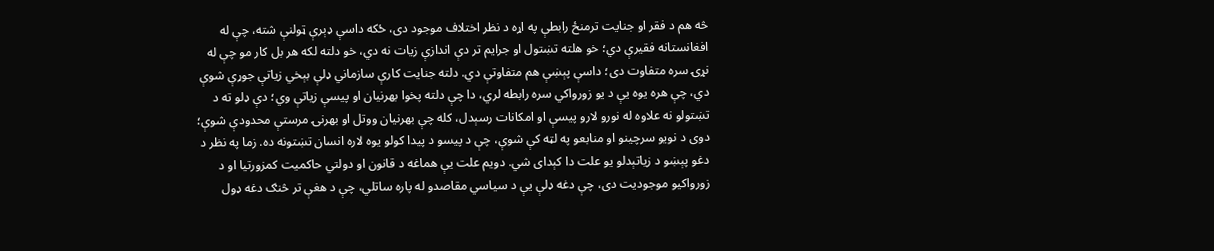څه هم د فقر او جنایت ترمنځ رابطې په اړه د نظر اختلاف موجود دی، ځکه داسې ډېرې ټولنې شته، چې له افغانستانه فقیرې دي؛ خو هلته تښتول او جرایم تر دې اندازې زیات نه دي، خو دلته لکه هر بل کار مو چې له نړۍ سره متفاوت دی؛ داسې پېښې هم متفاوتې دي. دلته جنایت کارې سازماني ډلې بېخي زیاتې جوړې شوې دي، چې هره یوه یې د یو زورواکي سره رابطه لري، دا چې دلته پخوا بهرنیان او پیسې زیاتې وي؛ دې ډلو ته د تښتولو نه علاوه له نورو لارو پیسې او امکانات رسېدل، کله چې بهرنیان ووتل او بهرنۍ مرستې محدودې شوې؛ دوی د نویو سرچینو او منابعو په لټه کې شوې، چې د پیسو د پيدا کولو یوه لاره انسان تښتونه ده. زما په نظر د دغو پېښو د زیاتېدلو یو علت دا کېدای شي. دویم علت یې هماغه د قانون او دولتي حاکمیت کمزورتیا او د زورواکیو موجودیت دی، چې دغه ډلې یې د سیاسي مقاصدو له پاره ساتلي، چې د هغې تر څنګ دغه ډول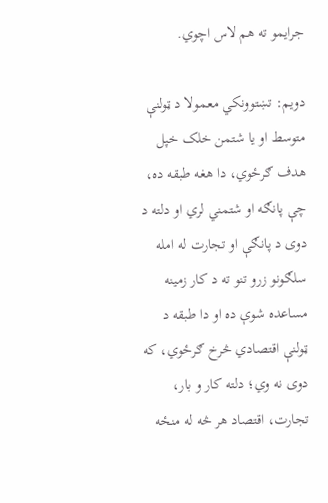جرایمو ته هم لاس اچوي.

دویم: تښتوونکي معمولا د ټولنې متوسط او یا شتمن خلک خپل هدف ګرځوي، دا هغه طبقه ده، چې پانګه او شتمني لري او دلته د دوی د پانګې او تجارت له امله سلګونو زرو تنو ته د کار زمینه مساعده شوې ده او دا طبقه د ټولنې اقتصادي څرخ ګرځوي، که دوی نه وي؛ دلته کار و بار، تجارت، اقتصاد هر څه له منځه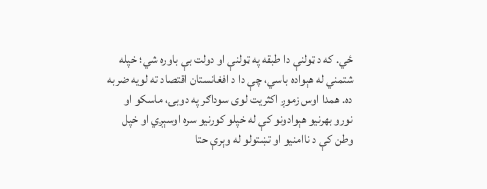ځي. که د ټولنې دا طبقه په ټولنې او دولت بې باوره شي؛ خپله شتمني له هېواده باسي، چې دا د افغانستان اقتصاد ته لویه ضربه ده. همدا اوس زموږ اکثریت لوی سوداګر په دوبۍ، ماسکو او نورو بهرنیو هېوادونو کې له خپلو کورنیو سره اوسېږي او خپل وطن کې د ناامنیو او تښتولو له وېرې حتا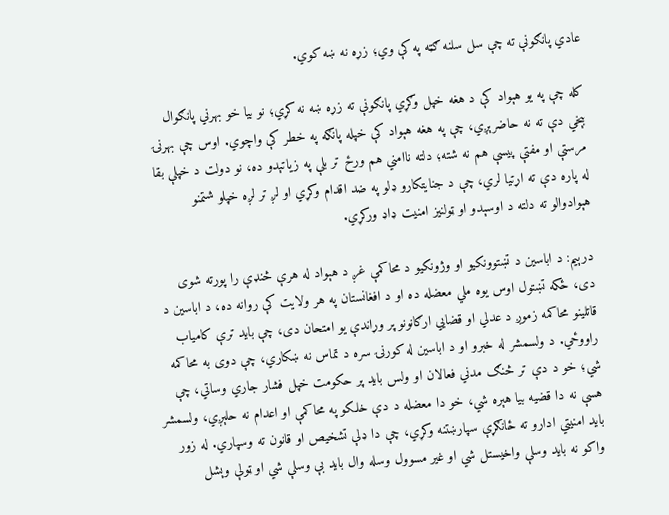عادي پانګونې ته چې سل سلنه ګټه په کې وي؛ زړه نه ښه کوي.

کله چې په یو هېواد کې د هغه خپل وګړي پانګونې ته زړه ښه نه کړي؛ نو بیا خو بهرني پانګوال بېخي دې ته نه حاضرېږي، چې په هغه هېواد کې خپله پانګه په خطر کې واچوي. اوس چې بهرنۍ مرستې او مفتې پیسې هم نه شته؛ دلته ناامني هم ورځ تر بلې په زیاتېدو ده، نو دولت د خپلې بقا له پاره دې ته اړتیا لري، چې د جنایتکارو ډلو په ضد اقدام وکړي او لږ تر لږه خپلو شتمنو هېوادوالو ته دلته د اوسېدو او ټولنیز امنیت ډاډ ورکړي.

درېیم: د اباسین د تښتوونکیو او وژونکیو د محاکمې غږ د هېواد له هرې څنډې را پورته شوی دی، ځکه تښتول اوس یوه ملي معضله ده او د افغانستان په هر ولایت کې روانه ده، د اباسین د قاتلینو محاکمه زموږ د عدلي او قضايي ارګانونو پر وړاندې یو امتحان دی، چې باید ترې کامیاب راووځي. د ولسمشر له خبرو او د اباسین له کورنۍ سره د تماس نه ښکاري، چې دوی به محاکمه شي؛ خو د دې تر څنګ مدني فعالان او ولس باید پر حکومت خپل فشار جاري وساتي، چې هسې نه دا قضیه بیا هېره شي، خو دا معضله د دې خلکو په محاکمې او اعدام نه حلېږي، ولسمشر باید امنیتي ادارو ته ځانګړې سپارښتنه وکړي، چې دا ډلې تشخیص او قانون ته وسپاري. له زور واکو نه باید وسلې واخیستل شي او غیر مسوول وسله وال باید بې وسلې شي او ټولې وېشل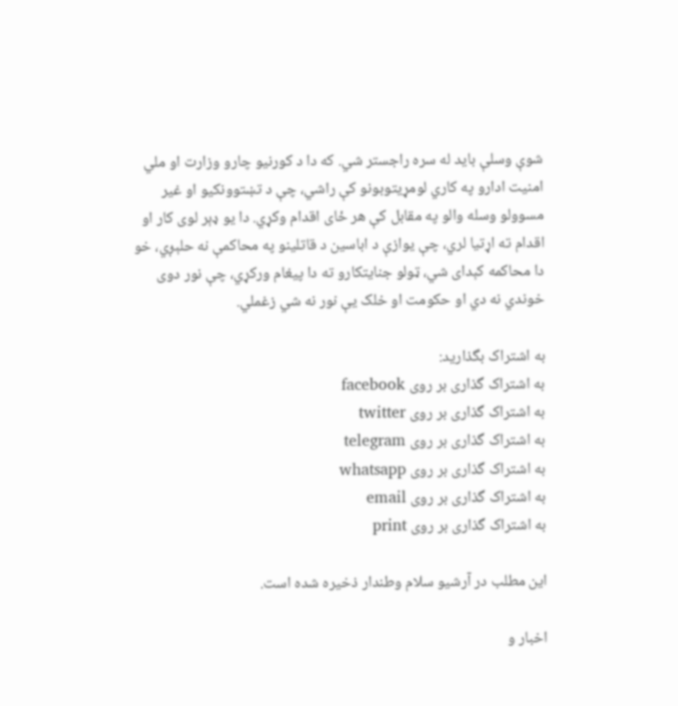شوې وسلې باید له سره راجستر شي. که دا د کورنیو چارو وزارت او ملي امنیت ادارو په کاري لومړیتوبونو کې راشي، چې د تښتوونکيو او غیر مسوولو وسله والو په مقابل کې هر ځای اقدام وکړي. دا یو ډېر لوی کار او اقدام ته اړتیا لري، چې یوازې د اباسین د قاتلینو په محاکمې نه حلېږي، خو دا محاکمه کېدای شي، ټولو جنایتکارو ته دا پيغام ورکړي، چې نور دوی خوندي نه دي او حکومت او خلک یې نور نه شي زغملي.

به اشتراک بگذارید:
به اشتراک گذاری بر روی facebook
به اشتراک گذاری بر روی twitter
به اشتراک گذاری بر روی telegram
به اشتراک گذاری بر روی whatsapp
به اشتراک گذاری بر روی email
به اشتراک گذاری بر روی print

این مطلب در آرشیو سلام وطندار ذخیره شده است.

اخبار و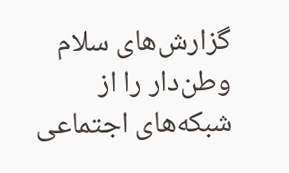گزارش‌های سلام وطن‌دار را از شبکه‌های اجتماعی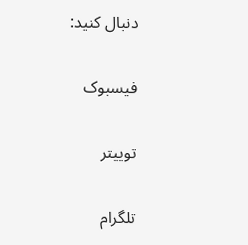دنبال کنید:

فیسبوک

توییتر

تلگرام